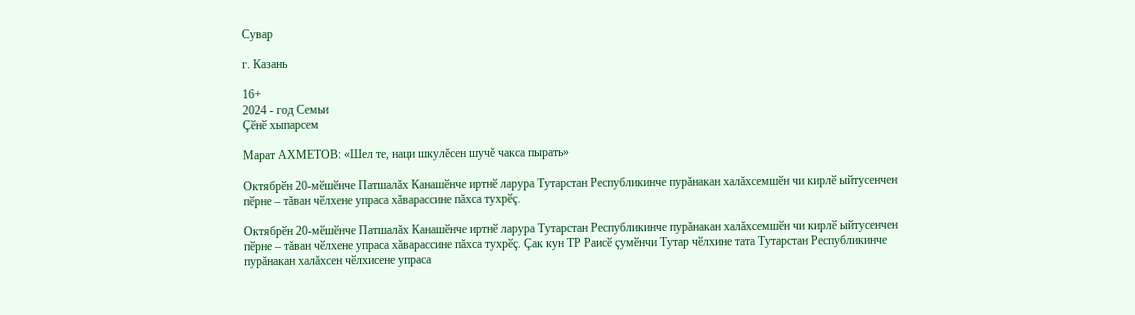Сувар

г. Казань

16+
2024 - год Семьи
Çӗнӗ хыпарсем

Марат АХМЕТОВ: «Шел те, наци шкулĕсен шучĕ чакса пырать»

Октябрӗн 20-мӗшӗнче Патшалăх Канашӗнче иртнӗ ларура Тутарстан Республикинче пурăнакан халăхсемшӗн чи кирлӗ ыйтусенчен пӗрне – тăван чӗлхене упраса хăварассине пăхса тухрӗç.

Октябрӗн 20-мӗшӗнче Патшалăх Канашӗнче иртнӗ ларура Тутарстан Республикинче пурăнакан халăхсемшӗн чи кирлӗ ыйтусенчен пӗрне – тăван чӗлхене упраса хăварассине пăхса тухрӗç. Çак кун ТР Раисӗ çумӗнчи Тутар чӗлхине тата Тутарстан Республикинче пурăнакан халăхсен чӗлхисене упраса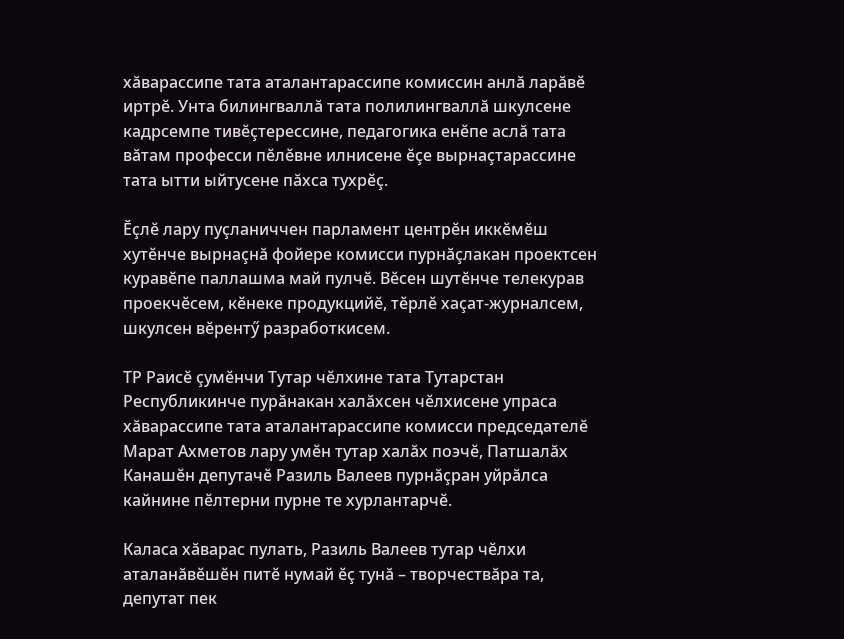хăварассипе тата аталантарассипе комиссин анлă ларăвӗ иртрӗ. Унта билингваллă тата полилингваллă шкулсене кадрсемпе тивӗçтерессине, педагогика енӗпе аслă тата вăтам професси пӗлӗвне илнисене ӗçе вырнаçтарассине тата ытти ыйтусене пăхса тухрӗç.

Ӗçлӗ лару пуçланиччен парламент центрӗн иккӗмӗш хутӗнче вырнаçнă фойере комисси пурнăçлакан проектсен куравӗпе паллашма май пулчӗ. Вӗсен шутӗнче телекурав проекчӗсем, кӗнеке продукцийӗ, тӗрлӗ хаçат-журналсем, шкулсен вӗрентӳ разработкисем.

ТР Раисӗ çумӗнчи Тутар чӗлхине тата Тутарстан Республикинче пурăнакан халăхсен чӗлхисене упраса хăварассипе тата аталантарассипе комисси председателӗ Марат Ахметов лару умӗн тутар халăх поэчӗ, Патшалăх Канашӗн депутачӗ Разиль Валеев пурнăçран уйрăлса кайнине пӗлтерни пурне те хурлантарчӗ.

Каласа хăварас пулать, Разиль Валеев тутар чӗлхи аталанăвӗшӗн питӗ нумай ӗç тунă – творчествăра та, депутат пек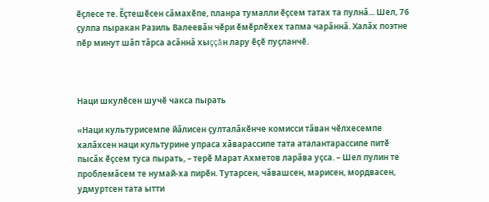ӗçлесе те. Ӗçтешӗсен сăмахӗпе, планра тумалли ӗçсем татах та пулнă... Шел, 76 çулпа пыракан Разиль Валеевăн чӗри ӗмӗрлӗхех тапма чарăннă. Халăх поэтне пӗр минут шăп тăрса асăннă хыççăн лару ӗçӗ пуçланчӗ.



Наци шкулӗсен шучӗ чакса пырать

«Наци культурисемпе йăлисен çулталăкӗнче комисси тăван чӗлхесемпе халăхсен наци культурине упраса хăварассипе тата аталантарассипе питӗ пысăк ӗçсем туса пырать, – терӗ Марат Ахметов ларăва уçса. – Шел пулин те проблемăсем те нумай-ха пирӗн. Тутарсен, чăвашсен, марисен, мордвасен, удмуртсен тата ытти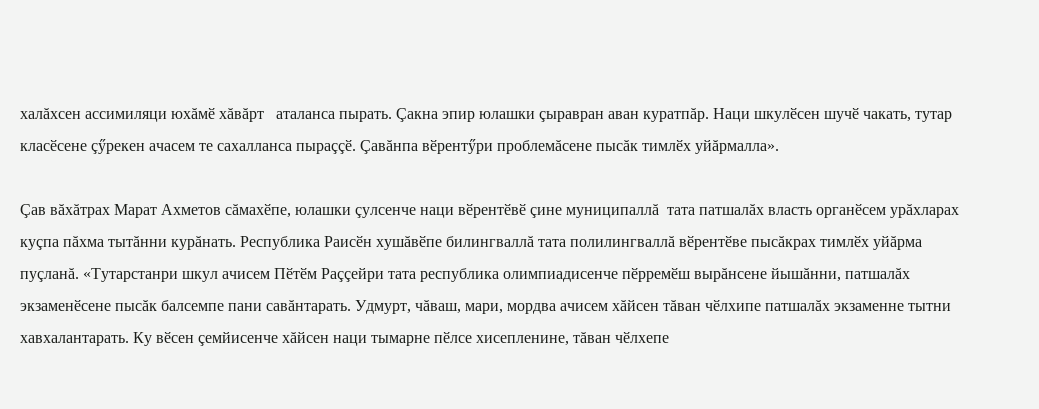халăхсен ассимиляци юхăмӗ хăвăрт   аталанса пырать. Çакна эпир юлашки çыравран аван куратпăр. Наци шкулӗсен шучӗ чакать, тутар класӗсене çӳрекен ачасем те сахалланса пыраççӗ. Çавăнпа вӗрентӳри проблемăсене пысăк тимлӗх уйăрмалла».

Çав вăхăтрах Марат Ахметов сăмахӗпе, юлашки çулсенче наци вӗрентӗвӗ çине муниципаллă  тата патшалăх власть органӗсем урăхларах куçпа пăхма тытăнни курăнать. Республика Раисӗн хушăвӗпе билингваллă тата полилингваллă вӗрентӗве пысăкрах тимлӗх уйăрма пуçланă. «Тутарстанри шкул ачисем Пӗтӗм Раççейри тата республика олимпиадисенче пӗрремӗш вырăнсене йышăнни, патшалăх экзаменӗсене пысăк балсемпе пани савăнтарать. Удмурт, чăваш, мари, мордва ачисем хăйсен тăван чӗлхипе патшалăх экзаменне тытни хавхалантарать. Ку вӗсен çемйисенче хăйсен наци тымарне пӗлсе хисепленине, тăван чӗлхепе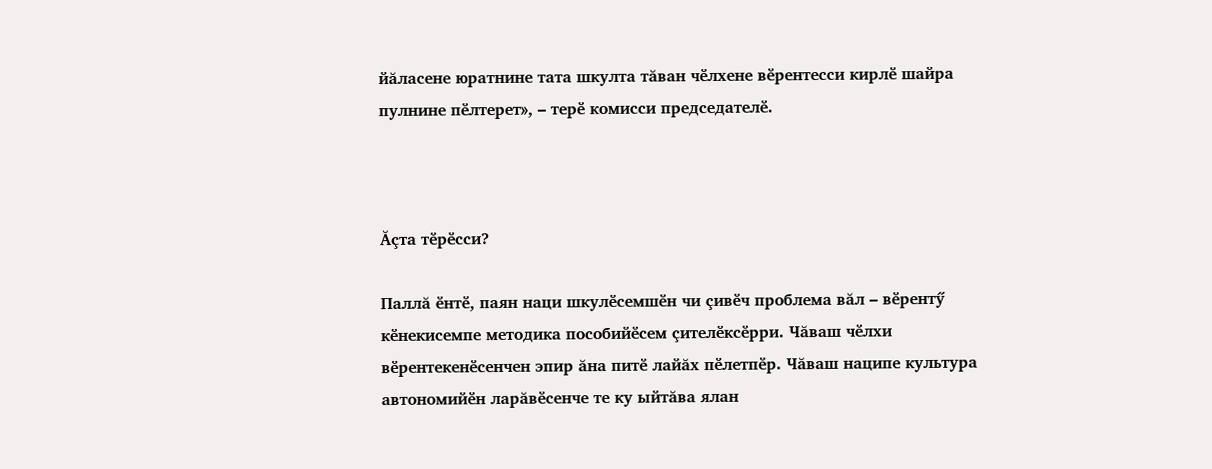йăласене юратнине тата шкулта тăван чӗлхене вӗрентесси кирлӗ шайра пулнине пӗлтерет», – терӗ комисси председателӗ.



Ăçта тӗрӗсси?

Паллă ӗнтӗ, паян наци шкулӗсемшӗн чи çивӗч проблема вăл – вӗрентӳ кӗнекисемпе методика пособийӗсем çителӗксӗрри. Чăваш чӗлхи вӗрентекенӗсенчен эпир ăна питӗ лайăх пӗлетпӗр. Чăваш наципе культура автономийӗн ларăвӗсенче те ку ыйтăва ялан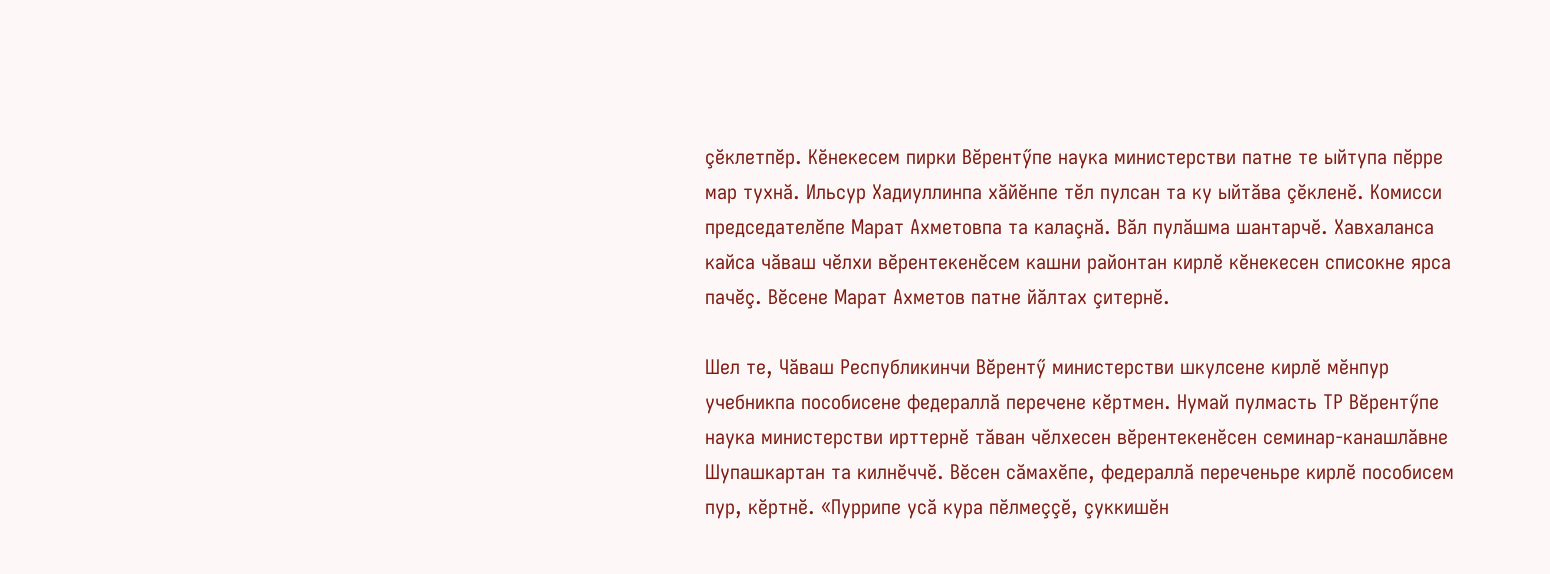çӗклетпӗр. Кӗнекесем пирки Вӗрентӳпе наука министерстви патне те ыйтупа пӗрре мар тухнă. Ильсур Хадиуллинпа хăйӗнпе тӗл пулсан та ку ыйтăва çӗкленӗ. Комисси председателӗпе Марат Ахметовпа та калаçнă. Вăл пулăшма шантарчӗ. Хавхаланса кайса чăваш чӗлхи вӗрентекенӗсем кашни районтан кирлӗ кӗнекесен списокне ярса пачӗç. Вӗсене Марат Ахметов патне йăлтах çитернӗ.

Шел те, Чăваш Республикинчи Вӗрентӳ министерстви шкулсене кирлӗ мӗнпур учебникпа пособисене федераллă перечене кӗртмен. Нумай пулмасть ТР Вӗрентӳпе наука министерстви ирттернӗ тăван чӗлхесен вӗрентекенӗсен семинар-канашлăвне Шупашкартан та килнӗччӗ. Вӗсен сăмахӗпе, федераллă переченьре кирлӗ пособисем пур, кӗртнӗ. «Пуррипе усă кура пӗлмеççӗ, çуккишӗн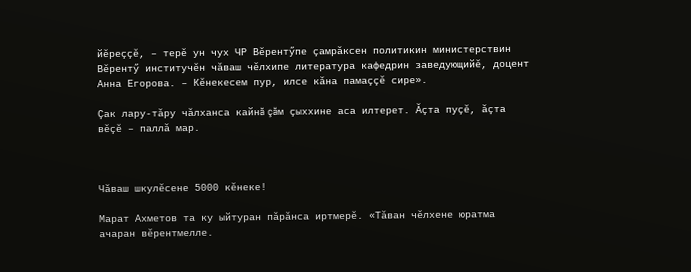йӗреççӗ, – терӗ ун чух ЧР Вӗрентӳпе çамрăксен политикин министерствин Вӗрентӳ институчӗн чăваш чӗлхипе литература кафедрин заведующийӗ, доцент Анна Егорова. – Кӗнекесем пур, илсе кăна памаççӗ сире».

Çак лару-тăру чăлханса кайнă çăм çыххине аса илтерет. Ăçта пуçӗ, ăçта вӗçӗ – паллă мар.



Чăваш шкулӗсене 5000 кӗнеке!

Марат Ахметов та ку ыйтуран пăрăнса иртмерӗ. «Тăван чӗлхене юратма ачаран вӗрентмелле.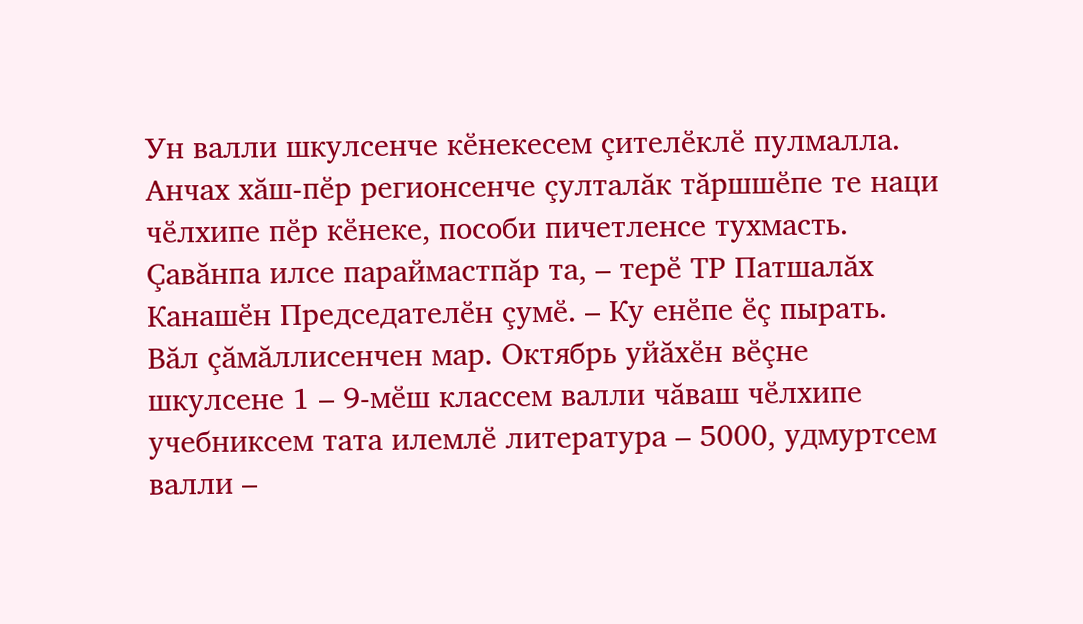Ун валли шкулсенче кӗнекесем çителӗклӗ пулмалла. Анчах хăш-пӗр регионсенче çулталăк тăршшӗпе те наци чӗлхипе пӗр кӗнеке, пособи пичетленсе тухмасть. Çавăнпа илсе параймастпăр та, – терӗ ТР Патшалăх Канашӗн Председателӗн çумӗ. – Ку енӗпе ӗç пырать. Вăл çăмăллисенчен мар. Октябрь уйăхӗн вӗçне шкулсене 1 – 9-мӗш классем валли чăваш чӗлхипе учебниксем тата илемлӗ литература – 5000, удмуртсем валли –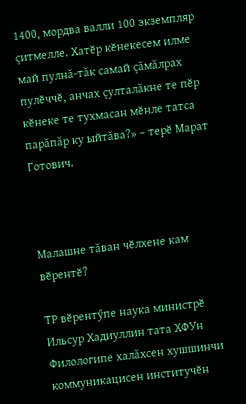1400, мордва валли 100 экземпляр çитмелле. Хатӗр кӗнекесем илме май пулнă-тăк самай çăмăлрах пулӗччӗ, анчах çулталăкне те пӗр кӗнеке те тухмасан мӗнле татса парăпăр ку ыйтăва?» – терӗ Марат Готович.



Малашне тăван чӗлхене кам вӗрентӗ?

ТР вӗрентӳпе наука министрӗ Ильсур Хадиуллин тата ХФУн Филологипе халăхсен хушшинчи коммуникацисен институчӗн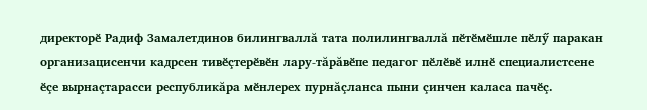директорӗ Радиф Замалетдинов билингваллă тата полилингваллă пӗтӗмӗшле пӗлӳ паракан организацисенчи кадрсен тивӗçтерӗвӗн лару-тăрăвӗпе педагог пӗлӗвӗ илнӗ специалистсене ӗçе вырнаçтарасси республикăра мӗнлерех пурнăçланса пыни çинчен каласа пачӗç.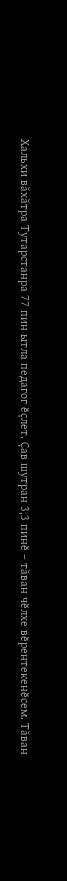Хальхи вăхăтра Тутарстанра 77 пин ытла педагог ӗçлет. Çав шутран 3,3 пинӗ – тăван чӗлхе вӗрентекенӗсем. Тăван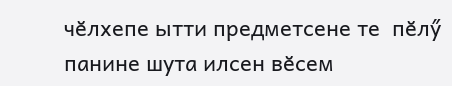чӗлхепе ытти предметсене те  пӗлӳ панине шута илсен вӗсем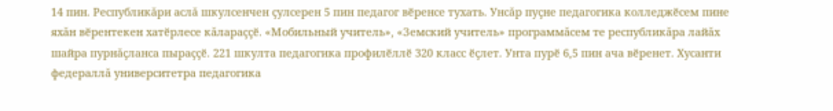14 пин. Республикăри аслă шкулсенчен çулсерен 5 пин педагог вӗренсе тухать. Унсăр пуçне педагогика колледжӗсем пине яхăн вӗрентекен хатӗрлесе кăлараççӗ. «Мобильный учитель», «Земский учитель» программăсем те республикăра лайăх  шайра пурнăçланса пыраççӗ. 221 шкулта педагогика профилӗллӗ 320 класс ӗçлет. Унта пурӗ 6,5 пин ача вӗренет. Хусанти федераллă университетра педагогика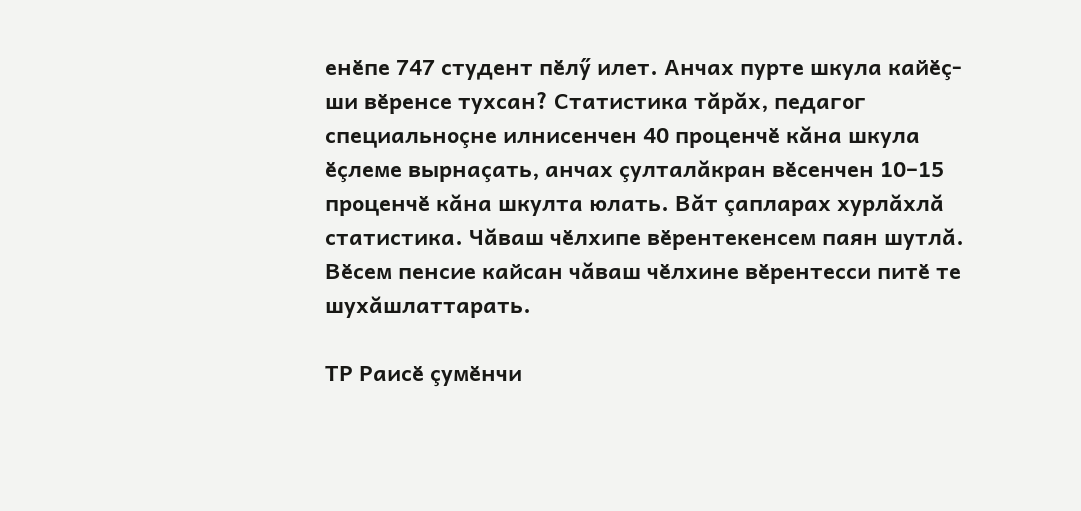енӗпе 747 студент пӗлӳ илет. Анчах пурте шкула кайӗç-ши вӗренсе тухсан? Статистика тăрăх, педагог специальноçне илнисенчен 40 проценчӗ кăна шкула ӗçлеме вырнаçать, анчах çулталăкран вӗсенчен 10–15 проценчӗ кăна шкулта юлать. Вăт çапларах хурлăхлă статистика. Чăваш чӗлхипе вӗрентекенсем паян шутлă. Вӗсем пенсие кайсан чăваш чӗлхине вӗрентесси питӗ те шухăшлаттарать.

ТР Раисӗ çумӗнчи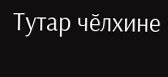Тутар чӗлхине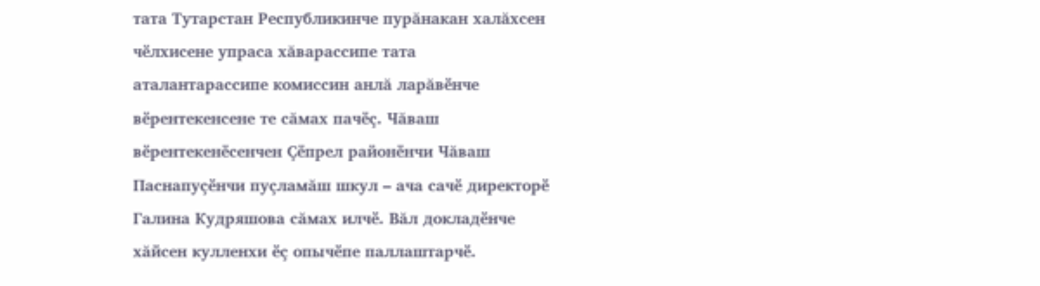тата Тутарстан Республикинче пурăнакан халăхсен чӗлхисене упраса хăварассипе тата аталантарассипе комиссин анлă ларăвӗнче вӗрентекенсене те сăмах пачӗç. Чăваш вӗрентекенӗсенчен Çӗпрел районӗнчи Чăваш Паснапуçӗнчи пуçламăш шкул – ача сачӗ директорӗ Галина Кудряшова сăмах илчӗ. Вăл докладӗнче хăйсен кулленхи ӗç опычӗпе паллаштарчӗ.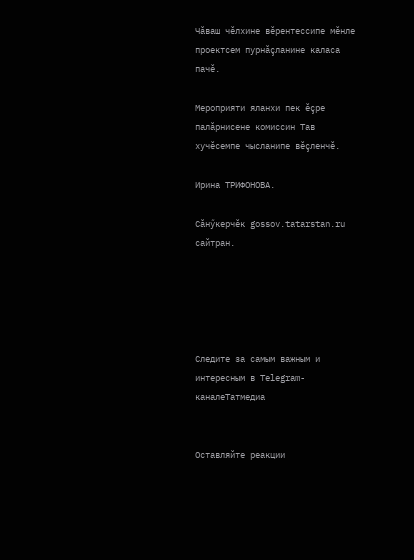Чăваш чӗлхине вӗрентессипе мӗнле проектсем пурнăçланине каласа пачӗ.

Мероприяти яланхи пек ӗçре палăрнисене комиссин Тав хучӗсемпе чысланипе вӗçленчӗ.

Ирина ТРИФОНОВА.

Сăнӳкерчӗк gossov.tatarstan.ru сайтран.





Следите за самым важным и интересным в Telegram-каналеТатмедиа


Оставляйте реакции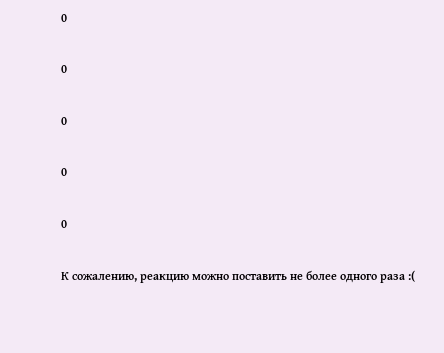0

0

0

0

0

К сожалению, реакцию можно поставить не более одного раза :(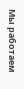Мы работаем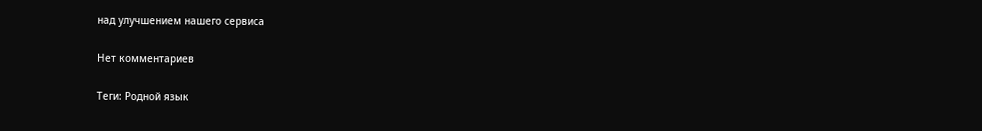над улучшением нашего сервиса

Нет комментариев

Теги: Родной язык